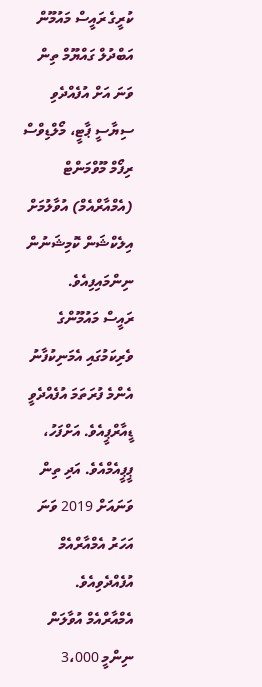ކުރީގެ ރައީސް މައުމޫން އަބްދުލް ގައްޔޫމް ތިން ވަނަ އަށް އުފެއްދެވި ސިޔާސީ ޕާޓީ، މޯލްޑިވްސް ރިފޯމް މޫވްމަންޓް (އެމްއާރްއެމް) އުވާލުމަށް އިލެކްޝަން ކޮމިޝަނުން ނިންމައިފިއެވެ.
ރައީސް މައުމޫންގެ ވެރިކަމުގައި އެމަނިކުފާނު އެންމެ ފުރަތަމަ އުފެއްދެވީ ޑީއާރްޕީއެވެ. އަށްފަހު، ޕީޕީއެމްއެވެ. އަދި ތިން ވަނައަށް 2019 ވަނަ އަހަރު އެމްއާރްއެމް އުފެއްދެވިއެވެ.
އެމްއާރްއެމް އުވާލަން ނިންމީ 3،000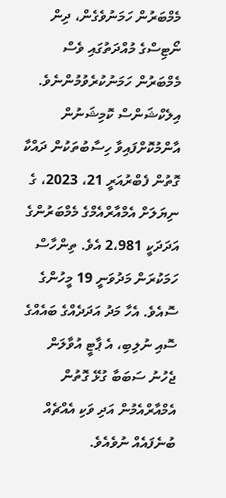މެމްބަރުން ހަމަނުވެގެން، ދިން ނޯޓިސްގެ މުއްދަތުގައި ވެސް މެމްބަރުން ހަމަނުކުރެވުމުންނެވެ.
އިލެކްޝަންސް ކޮމިޝަނުން އާންމުކޮށްފައިވާ ހިސާބުތަކުން ދައްކާ ގޮތުން ފެބްރުއަރީ 21، 2023، ގެ ނިޔަލަށް އެމްއާރްއެމްގެ މެމްބަރުންގެ އަދަދަކީ 2،981 އެވެ. ތިންހާސް ހަމަކުރަން މަދުވަނީ 19 މީހުންގެ ސޮއެވެ. އެހާ މަދު އަދަދެއްގެ ބައެއްގެ ސޮއި ނުލިބި، އެ ޕާޓީ އުވާލަން ޖެހުނު ސަބަބާ ގުޅޭ ގޮތުން އެމްއާރްއެމުން އަދި ވަކި އެއްޗެއް ބުނެފައެއް ނުވެއެވެ.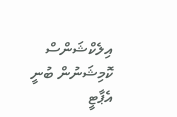އިލެކްޝަންސް ކޮމިޝަނުން ބުނީ އެޕާޓީ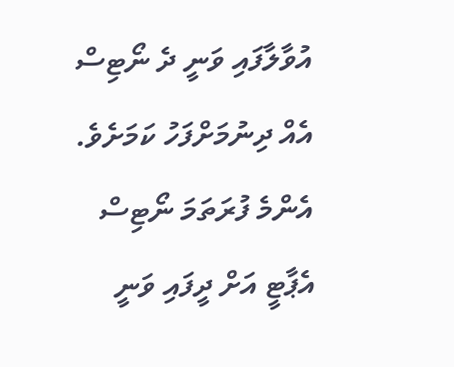އުވާލާފައި ވަނީ ދެ ނޯޓިސް އެއް ދިނުމަށްފަހު ކަމަށެވެ. އެންމެ ފުރަތަމަ ނޯޓިސް އެޕާޓީ އަށް ދީފައި ވަނީ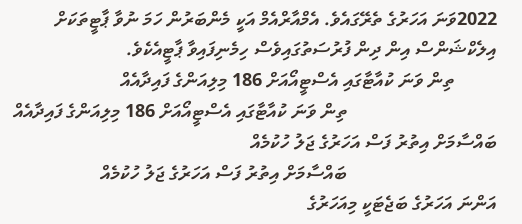2022ވަނަ އަހަރުގެ ތެރޭގައެވެ. އެމްއާރްއެމް އަކީ މެންބަރުން ހަމަ ނުވާ ޕާޓީތަކަށް އިލެކްޝަންސް އިން ދިން ފުރުސަތުގައިވެސް ހިމެނިފައިވާ ޕާޓީއެކެވެ.
         ތިން ވަނަ ކުއާޓާގައި އެސްޓީއޯއަށް 186 މިލިއަންގެ ފައިދާއެއް
                                ތިން ވަނަ ކުއާޓާގައި އެސްޓީއޯއަށް 186 މިލިއަންގެ ފައިދާއެއް                              ބައްސާމަށް އިތުރު ފަސް އަހަރުގެ ޖަލު ހުކުމެއް
                                ބައްސާމަށް އިތުރު ފަސް އަހަރުގެ ޖަލު ހުކުމެއް                                އަންނަ އަހަރުގެ ބަޖެޓަކީ މިއަހަރުގެ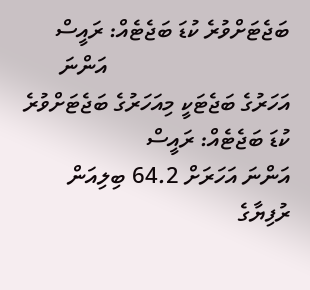ބަޖެޓަށްވުރެ ކުޑަ ބަޖެޓެއް: ރައީސް
                                އަންނަ އަހަރުގެ ބަޖެޓަކީ މިއަހަރުގެ ބަޖެޓަށްވުރެ ކުޑަ ބަޖެޓެއް: ރައީސް                               އަންނަ އަހަރަށް 64.2 ބިލިއަން ރުފިޔާގެ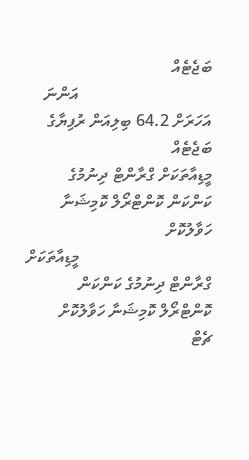ބަޖެޓެއް
                                އަންނަ އަހަރަށް 64.2 ބިލިއަން ރުފިޔާގެ ބަޖެޓެއް                              މީޑިއާތަކަށް ގްރާންޓް ދިނުމުގެ ކަންކަން ކޮންޓްރޯލް ކޮމިޝަނާ ހަވާލުކޮށް
                                މީޑިއާތަކަށް ގްރާންޓް ދިނުމުގެ ކަންކަން ކޮންޓްރޯލް ކޮމިޝަނާ ހަވާލުކޮށް                               ޗެޓް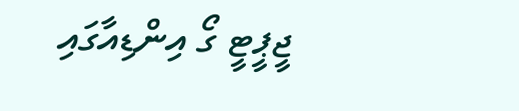ޖީޕީޓީ ގޯ އިންޑިއާގައި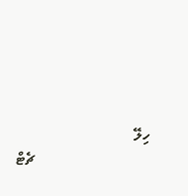ހިލޭ
                                ޗެޓް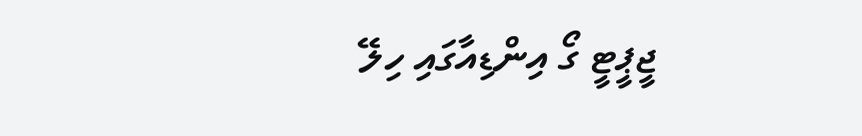ޖީޕީޓީ ގޯ އިންޑިއާގައި ހިލޭ